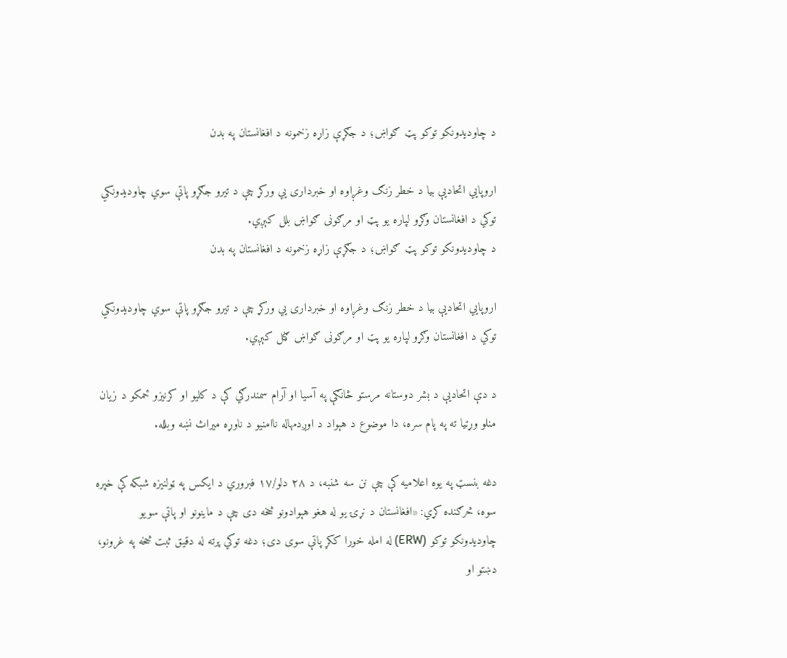د چاودیدونکو توکو پټ ګواښ؛ د جګړې زاړه زخمونه د افغانستان په بدن

اروپایي اتحادیې بیا د خطر زنګ وغږاوه او خبرداری یي ورکړ چې د تیرو جګړو پاتې سوي چاودیدونکي توکي د افغانستان وګړو لپاره یو پټ او مرګونی ګواښ بلل کېږي.
د چاودیدونکو توکو پټ ګواښ؛ د جګړې زاړه زخمونه د افغانستان په بدن

اروپایي اتحادیې بیا د خطر زنګ وغږاوه او خبرداری یي ورکړ چې د تیرو جګړو پاتې سوي چاودیدونکي توکي د افغانستان وګړو لپاره یو پټ او مرګونی ګواښ ګڼل کېږي.

د دې اتحادیې د بشر دوستانه مرستو څانګې په آسیا او آرام سمندرګي کې د کلیو او کرنیزو ځمکو د زیان منلو وړتیا ته په پام سره، دا موضوع د هېواد د اوږدمهاله ناامنیو د ناوړه میراث نښه وبلله.

دغه بنسټ په یوه اعلامیه کې چې نن سه شنبه، د ۲۸ دلو/۱۷ فبروري د ایکس په ټولنیزه شبکه کې خپره سوه، څرګنده کړي: «افغانستان د نړۍ یو له هغو هېوادونو څخه دی چې د ماینونو او پاتې سویو چاودیدونکو توکو (ERW) له امله خورا ککړ پاتې سوی دی؛ دغه توکي پرته له دقیق ثبت څخه په غرونو، دښتو او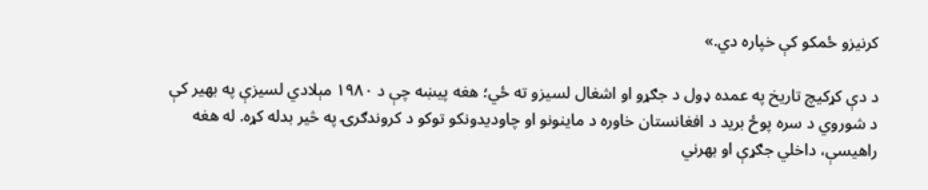کرنیزو ځمکو کې خپاره دي.»

د دې کړکیچ تاریخ په عمده ډول د جګړو او اشغال لسیزو ته ځي؛ هغه پیښه چې د ۱۹۸۰ مېلادي لسیزې په بهیر کې د شوروي د سره پوځ برید د افغانستان خاوره د ماینونو او چاودیدونکو توکو د کروندګرۍ په څیر بدله کړه. له هغه راهیسې، داخلي جګړې او بهرني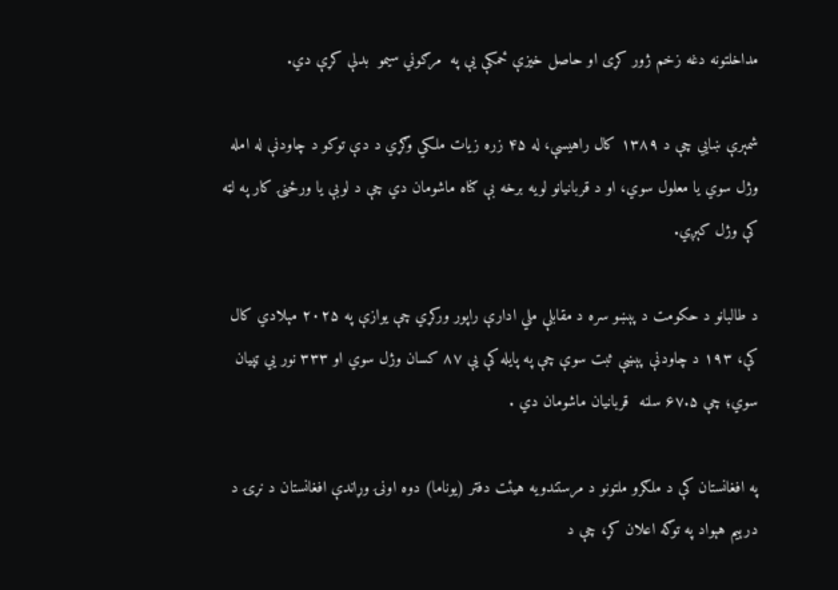مداخلتونه دغه زخم ژور کړی او حاصل خیزې ځمکې یې په  مرګوني سیمو  بدلې کړې دي.

شمېرې ښايي چې د ۱۳۸۹ کال راهیسې، له ۴۵ زره زیات ملکي وګړي د دې توکو د چاودنې له امله وژل سوي یا معلول سوي، او د قربانیانو لویه برخه بې ګناه ماشومان دي چې د لوبې یا ورځنۍ کار په لټه کې وژل کېږي.

د طالبانو د حکومت د پېښو سره د مقابلې ملي ادارې راپور ورکړي چې یوازې په ۲۰۲۵ مېلادي کال کې، ۱۹۳ د چاودنې پېښې ثبت سوې چې په پایله کې یې ۸۷ کسان وژل سوي او ۳۳۳ نور یي ټپیان سوي؛ چې ۶۷.۵ سلنه  قربانیان ماشومان دي .

په افغانستان کې د ملګرو ملتونو د مرستندویه هیئت دفتر (یوناما) دوه اونۍ وړاندې افغانستان د نړۍ د درېیم هېواد په توګه اعلان کړ، چې د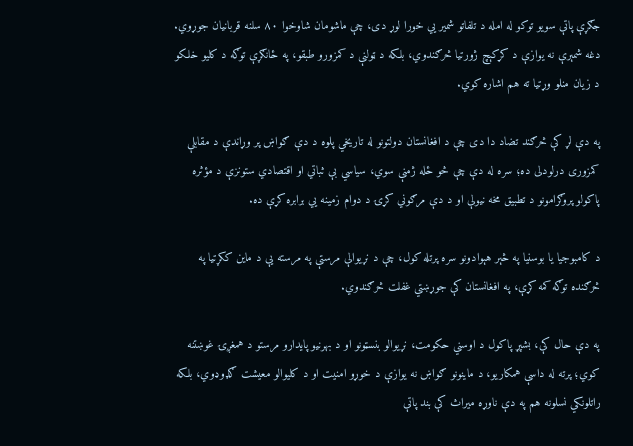جګړې پاتې سویو توکو له امله د تلفاتو شمیر یي خورا لوړ دی، چې ماشومان شاوخوا ۸۰ سلنه قربانیان جوړوي. دغه شمېرې نه یوازې د کړکېچ ژورتیا څرګندوي، بلکه د ټولنې د کمزورو طبقو، په ځانګړې توګه د کلیو خلکو د زیان منلو وړتیا ته هم اشاره کوي.

په دې لړ کې څرګند تضاد دا دی چې د افغانستان دولتونو له تاریخي پلوه د دې ګواښ پر وړاندې د مقابلې کمزوری درلودلی ده؛ سره له دې چې څو ځله ژمنې سوي، سیاسي بې ثباتي او اقتصادي ستونزې د مؤثره پاکولو پروګرامونو د تطبیق مخه نیولې او د دې مرګوني کړۍ د دوام زمینه یي برابره کړې ده.

د کامبوجیا یا بوسنیا په څېر هېوادونو سره پرتله کول، چې د نړیوالې مرستې په مرسته یې د ماین ککړتیا په څرګنده توګه کمه کړې، په افغانستان کې جوړښتي غفلت څرګندوي.

په دې حال کې، بشپړ پاکول د اوسني حکومت، نړیوالو بنسټونو او د بهرنیو پایدارو مرستو د همغږۍ غوښتنه کوي؛ پرته له داسې همکاریو، د ماینونو ګواښ نه یوازې د خوړو امنیت او د کلیوالو معیشت ګډوډوي، بلکه راتلونکي نسلونه هم په دې ناوړه میراث کې بند پاتې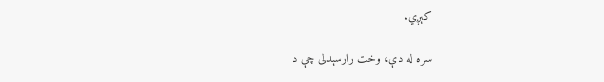کېږي.

سره له دې، وخت رارسېدلی چې د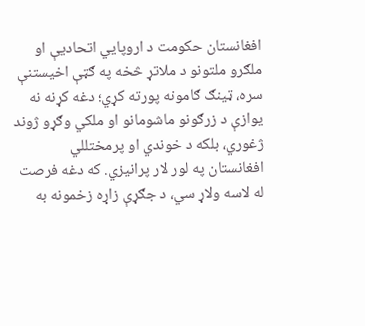افغانستان حکومت د اروپایي اتحادیې او ملګرو ملتونو د ملاتړ څخه په ګټې اخیستنې سره، ټینګ ګامونه پورته کړي؛ دغه کړنه نه یوازې د زرګونو ماشومانو او ملکي وګړو ژوند ژغوري، بلکه د خوندي او پرمختللي افغانستان په لور لار پرانیزي. که دغه فرصت له لاسه ولاړ سي، د جګړې زاړه زخمونه به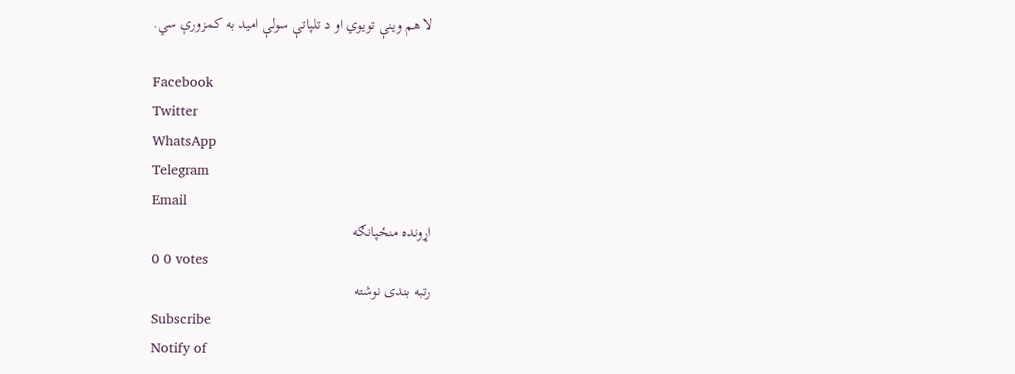لا هم وینې تویوي او د تلپاتې سولې امید به کمزورې سي.

Facebook
Twitter
WhatsApp
Telegram
Email
اړونده منځپانګه
0 0 votes
رتبه بندی نوشته
Subscribe
Notify of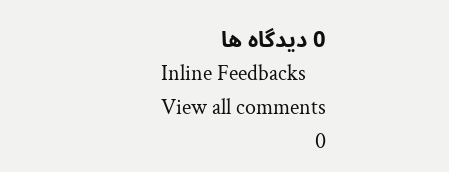0 دیدگاه ها
Inline Feedbacks
View all comments
0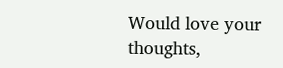Would love your thoughts,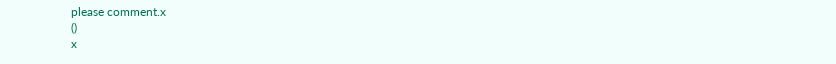please comment.x
()
x